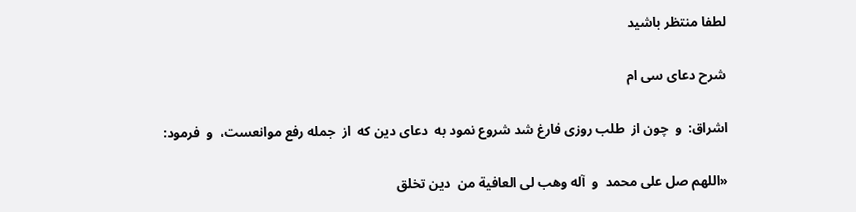لطفا منتظر باشید

شرح دعای سی ام

اشراق:  و‌  چون از‌  طلب روزى فارغ شد شروع نمود به‌  دعاى دين كه‌  از‌  جمله رفع موانعست،  ‌و‌  فرمود:

«اللهم صل على محمد  ‌و‌  آله وهب لى العافية من‌  دين تخلق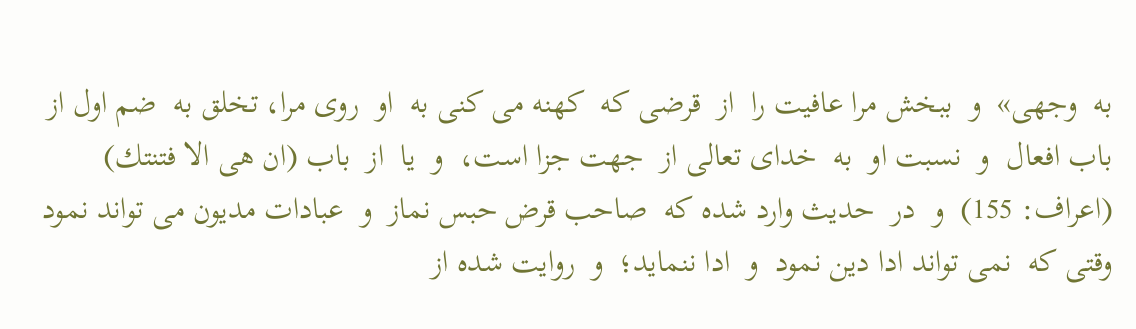به‌  وجهى»  و‌  ببخش مرا عافيت را‌  از‌  قرضى كه‌  كهنه مى‌ كنى به‌  او‌  روى مرا، تخلق به‌  ضم اول از‌  باب افعال  ‌و‌  نسبت او‌  به‌  خداى تعالى از‌  جهت جزا است،  ‌و‌  يا‌  از‌  باب (ان هى الا فتنتك) (اعراف: 155)  و‌  در‌  حديث وارد شده كه‌  صاحب قرض حبس نماز  ‌و‌  عبادات مديون مى‌ تواند نمود وقتى كه‌  نمى تواند ادا دين نمود  ‌و‌  ادا ننمايد؛  ‌و‌  روايت شده از‌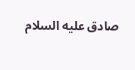صادق عليه السلام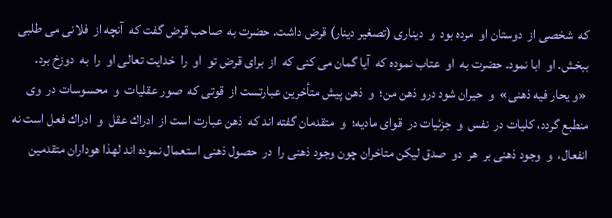كه‌  شخصى از‌  دوستان او‌  مرده بود  ‌و‌  دينارى (تصغير دينار) قرض داشت. حضرت به‌  صاحب قرض گفت كه‌  آنچه از‌  فلانى مى‌ طلبى ببخش. او‌  ابا نمود. حضرت به‌  او‌  عتاب نموده كه‌  آيا گمان مى‌ كنى كه‌  از‌  براى قرض تو‌  او‌  را‌  خدايت تعالى او‌  را‌  به‌  دوزخ برد.
 «و يحار فيه ذهنى»  و‌  حيران شود درو ذهن من؛  ‌و‌  ذهن پيش متأخرين عبارتست از‌  قوتى كه‌  صور عقليات  ‌و‌  محسوسات در‌  وى منطبع گردد، كليات در‌  نفس  ‌و‌  جزئيات در‌  قواى ماديه؛  ‌و‌  متقدمان گفته اند كه‌  ذهن عبارت است از‌  ادراك عقل  ‌و‌  ادراك فعل است نه انفعال،  ‌و‌  وجود ذهنى بر‌  هر‌  دو‌  صدق ليكن متاخران چون وجود ذهنى را‌  در‌  حصول ذهنى استعمال نموده اند لهذا هوداران متقدمين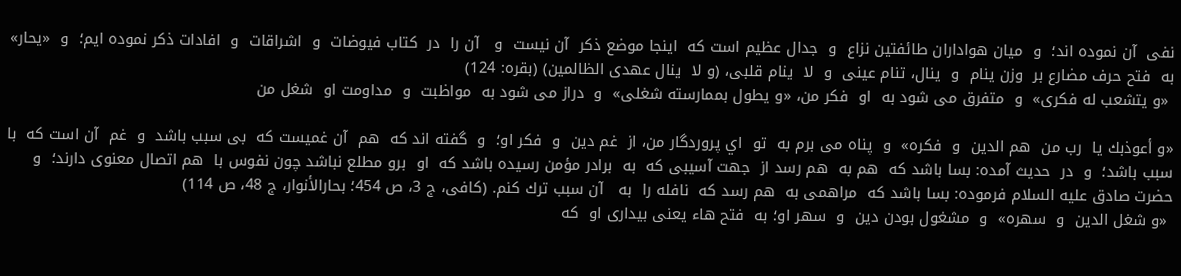نفى  ‌آن نموده اند؛  ‌و‌  ميان هواداران طائفتين نزاع  ‌و‌  جدال عظيم است كه‌  اينجا موضع ذكر  ‌آن نيست  ‌و‌   ‌آن را‌  در‌  كتاب فيوضات  ‌و‌  اشراقات  ‌و‌  افادات ذكر نموده ايم؛  ‌و‌  «يحار» به‌  فتح حرف مضارع بر‌  وزن ينام  ‌و‌  ينال، تنام عينى  ‌و‌  لا‌  ينام قلبى، (و لا‌  ينال عهدى الظالمين) (بقره: 124)
 «و يتشعب له فكرى»  و‌  متفرق مى‌ شود به‌  او‌  فكر من، «و يطول بممارسته شغلى»  و‌  دراز مى‌ شود به‌  مواظبت  ‌و‌  مداومت او‌  شغل من‌

«و أعوذبك يا‌  رب من‌  هم الدين  ‌و‌  فكره»  و‌  پناه مى‌ برم به‌  تو‌  اي‌ پروردگار من، از‌  غم دين  ‌و‌  فكر او؛  ‌و‌  گفته اند كه‌  هم  ‌آن غميست كه‌  بى سبب باشد  ‌و‌  غم  ‌آن است كه‌  با‌  سبب باشد؛  ‌و‌  در‌  حديث آمده: بسا باشد كه‌  هم به‌  هم رسد از‌  جهت آسيبى كه‌  به‌  برادر مؤمن رسيده باشد كه‌  او‌  برو مطلع نباشد چون نفوس با‌  هم اتصال معنوى دارند؛  ‌و‌  حضرت صادق عليه السلام فرموده: بسا باشد كه‌  مراهمى به‌  هم رسد كه‌  نافله را‌  به‌   ‌آن سبب ترك كنم. (كافى، ج 3، ص 454؛ بحارالأنوار، ج 48، ص 114)
 «و شغل الدين  ‌و‌  سهره»  و‌  مشغول بودن دين  ‌و‌  سهر او؛ به‌  فتح هاء يعنى بيدارى او‌  كه‌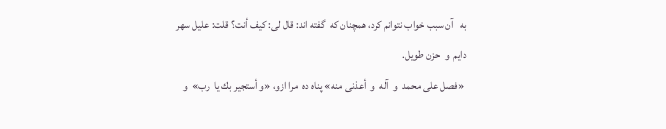به‌   ‌آن سبب خواب نتوانم كرد، همچنان كه‌  گفته اند: قال لى: كيف أنت؟ قلت: عليل سهر دايم  ‌و‌  حزن طويل.
 «فصل على محمد  ‌و‌  آله  ‌و‌  أعذنى منه» پناه ده‌  مرا ازو، «و أستجير بك يا‌  رب»  و‌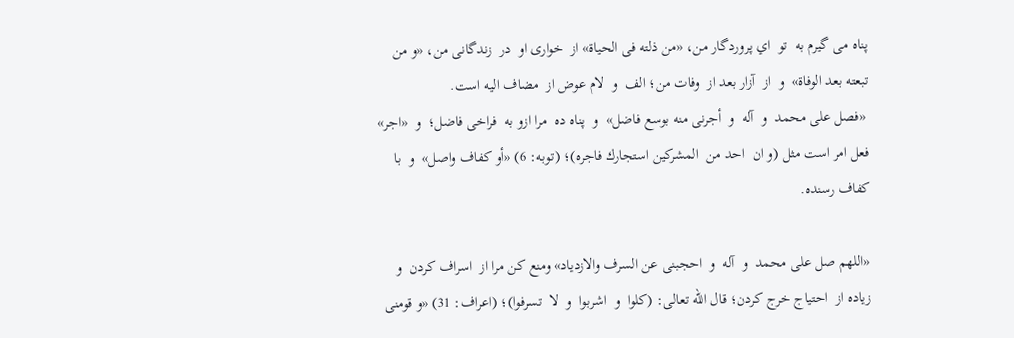پناه مى‌ گيرم به‌  تو‌  اي‌ پروردگار من، «من ذلته فى الحياة» از‌  خوارى او‌  در‌  زندگانى من، «و من‌  تبعته بعد الوفاة»  و‌  از‌  آزار بعد از‌  وفات من؛ الف  ‌و‌  لام عوض از‌  مضاف اليه است.
 «فصل على محمد  ‌و‌  آله  ‌و‌  أجرنى منه بوسع فاضل»  و‌  پناه ده‌  مرا ازو به‌  فراخى فاضل؛  ‌و‌  «اجر» فعل امر است مثل (و ان‌  احد من‌  المشركين استجارك فاجره)؛ (توبه: 6) «أو كفاف واصل»  و‌  با‌  كفاف رسنده.

«اللهم صل على محمد  ‌و‌  آله  ‌و‌  احجبنى عن السرف والازدياد» ومنع كن مرا از‌  اسراف كردن  ‌و‌  زياده از‌  احتياج خرج كردن؛ قال الله تعالى: (كلوا  ‌و‌  اشربوا  ‌و‌  لا‌  تسرفوا)؛ (اعراف: 31) «و قومنى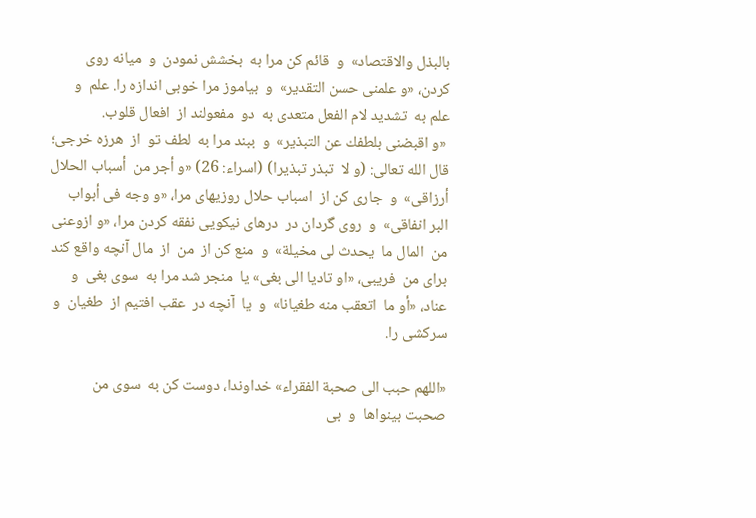بالبذل والاقتصاد»  و‌  قائم كن مرا به‌  بخشش نمودن  ‌و‌  ميانه روى كردن، «و علمنى حسن التقدير»  و‌  بياموز مرا خوبى اندازه را. علم  ‌و‌  علم به‌  تشديد لام الفعل متعدى به‌  دو‌  مفعولند از‌  افعال قلوب.
 «و اقبضنى بلطفك عن التبذير»  و‌  ببند مرا به‌  لطف تو‌  از‌  هرزه خرجى؛ قال الله تعالى: (و لا‌  تبذر تبذيرا) (اسراء: 26) «و أجر من‌  أسباب الحلال أرزاقى»  و‌  جارى كن از‌  اسباب حلال روزيهاى مرا، «و وجه فى أبواب البر انفاقى»  و‌  روى گردان در‌  درهاى نيكويى نفقه كردن مرا، «و ازوعنى من‌  المال ما‌  يحدث لى مخيلة»  و‌  منع كن از‌  من‌  از‌  مال آنچه واقع كند براى من‌  فريبى، «او تاديا الى بغى» يا‌  منجر شد مرا به‌  سوى بغى  ‌و‌  عناد، «أو ما‌  اتعقب منه طغيانا»  و‌  يا‌  آنچه در‌  عقب افتيم از‌  طغيان  ‌و‌  سركشى را.

«اللهم حبب الى صحبة الفقراء» خداوندا، دوست كن به‌  سوى من‌  صحبت بينواها  ‌و‌  بى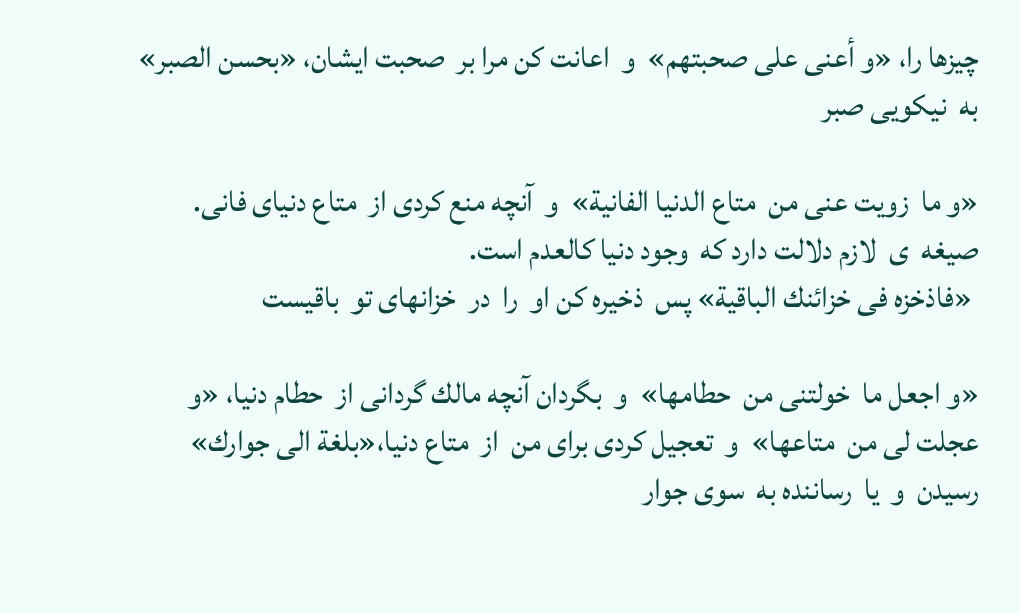چيزها را، «و أعنى على صحبتهم»  و‌  اعانت كن مرا بر‌  صحبت ايشان، «بحسن الصبر» به‌  نيكويى صبر

«و ما‌  زويت عنى من‌  متاع الدنيا الفانية»  و‌  آنچه منع كردى از‌  متاع دنياى فانى. صيغه  ‌ى‌  لازم دلالت دارد كه‌  وجود دنيا كالعدم است.
 «فاذخزه فى خزائنك الباقية» پس‌  ذخيره كن او‌  را‌  در‌  خزانهاى تو‌  باقيست

«و اجعل ما‌  خولتنى من‌  حطامها»  و‌  بگردان آنچه مالك گردانى از‌  حطام دنيا، «و عجلت لى من‌  متاعها»  و‌  تعجيل كردى براى من‌  از‌  متاع دنيا،«بلغة الى جوارك» رسيدن  ‌و‌  يا‌  رساننده به‌  سوى جوار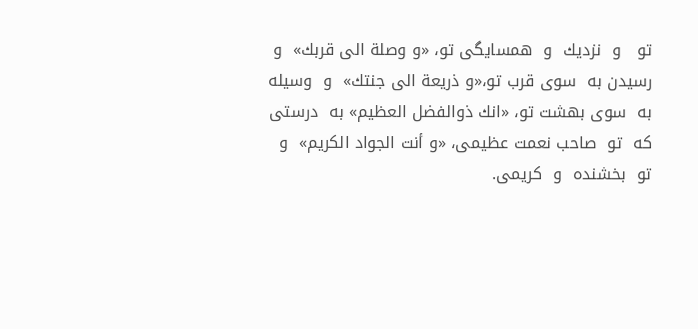تو‌   ‌و‌  نزديك  ‌و‌  همسايگى تو، «و وصلة الى قربك»  و‌  رسيدن به‌  سوى قرب تو،«و ذريعة الى جنتك»  و‌  وسيله به‌  سوى بهشت تو، «انك ذوالفضل العظيم» به‌  درستى كه‌  تو‌  صاحب نعمت عظيمى، «و أنت الجواد الكريم»  و‌  تو‌  بخشنده  ‌و‌  كريمى.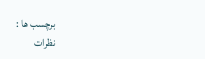برچسب ها :
نظرات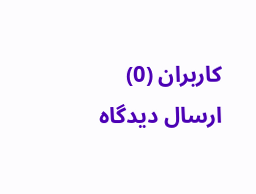کاربران (0)
ارسال دیدگاه